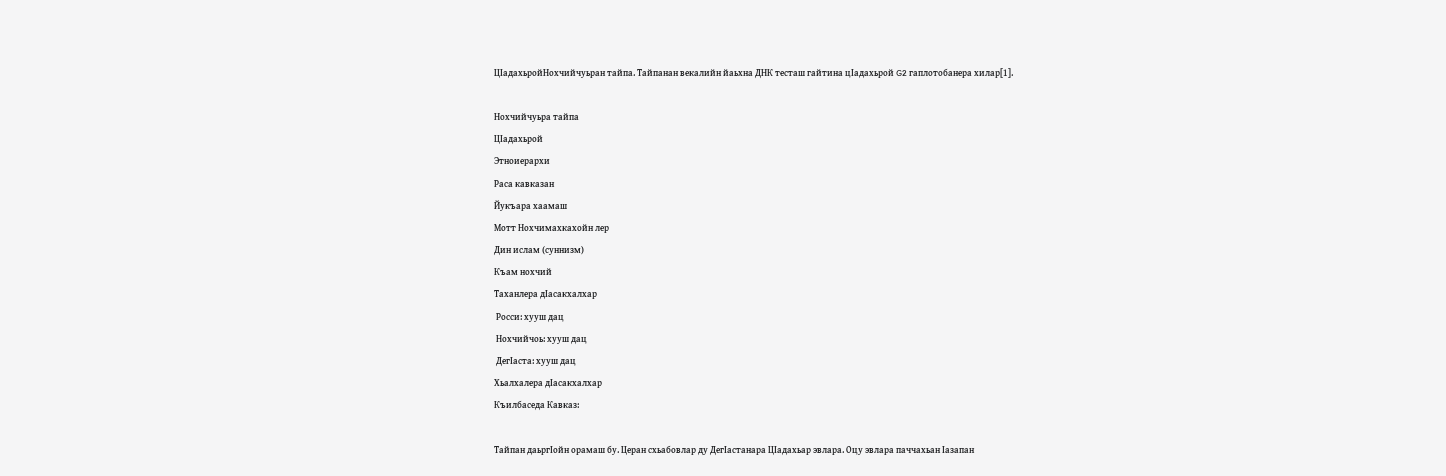ЦӀадахьройНохчийчуьран тайпа. Тайпанан векалийн йаьхна ДНК тесташ гайтина цӀадахьрой G2 гаплотобанера хилар[1].

Нохчийчуьра тайпа
ЦӀадахьрой
Этноиерархи
Раса кавказан
Йукъара хаамаш
Мотт Нохчимахкахойн лер
Дин ислам (суннизм)
Къам нохчий
Таханлера дӀасакхалхар
 Росси: хууш дац
 Нохчийчоь: хууш дац
 ДегӀаста: хууш дац
Хьалхалера дӀасакхалхар
Къилбаседа Кавказ:

Тайпан даьргӀойн орамаш бу. Церан схьабовлар ду ДегӀастанара ЦӀадахьар эвлара. Оцу эвлара паччахьан Ӏазапан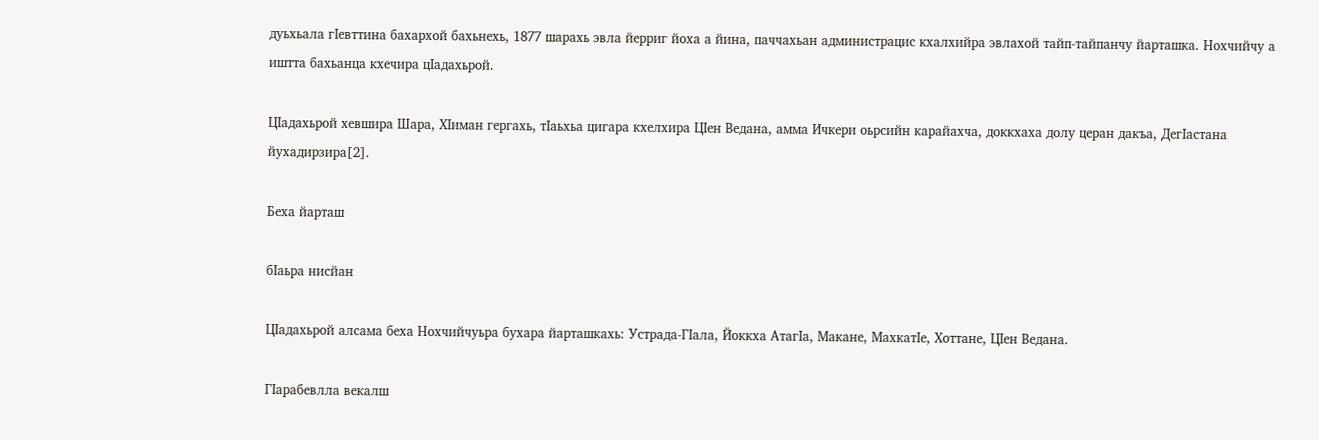дуьхьала гӀевттина бахархой бахьнехь, 1877 шарахь эвла йерриг йоха а йина, паччахьан администрацис кхалхийра эвлахой тайп-тайпанчу йарташка. Нохчийчу а иштта бахьанца кхечира цӀадахьрой.

ЦӀадахьрой хевшира Шара, ХӀиман гергахь, тӀаьхьа цигара кхелхира ЦӀен Ведана, амма Ичкери оьрсийн карайахча, доккхаха долу церан дакъа, ДегӀастана йухадирзира[2].

Беха йарташ

бӀаьра нисйан

ЦӀадахьрой алсама беха Нохчийчуьра бухара йарташкахь: Устрада-ГӀала, Йоккха АтагӀа, Макане, МахкатӀе, Хоттане, ЦӀен Ведана.

ГӀарабевлла векалш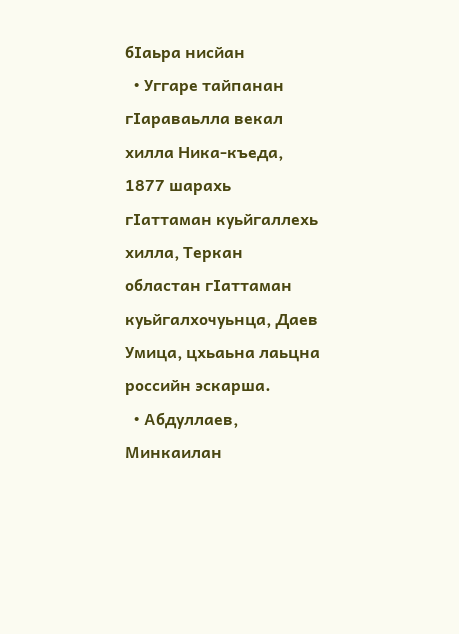бӀаьра нисйан
  • Уггаре тайпанан гӀараваьлла векал хилла Ника-къеда, 1877 шарахь гӀаттаман куьйгаллехь хилла, Теркан областан гӀаттаман куьйгалхочуьнца, Даев Умица, цхьаьна лаьцна российн эскарша.
  • Абдуллаев, Минкаилан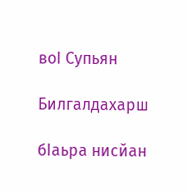воӀ Супьян

Билгалдахарш

бӀаьра нисйан